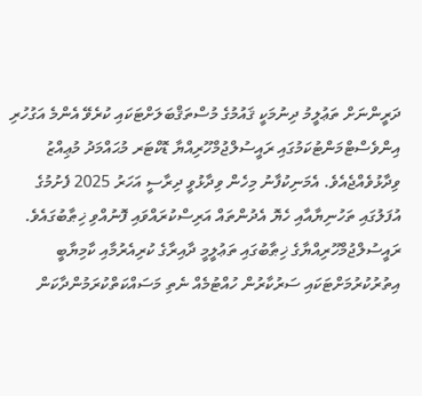ދަރީންނަށް ތަޢުލީމު ދިނުމަކީ ޤައުމުގެ މުސްތަޤްބަލަށްޓަކައި ކުރެވޭ އެންމެ އަގުހުރި އިންވެސްޓްމަންޓުކަމުގައި ރައީސުލްޖުމްހޫރިއްޔާ ޑޮކްޓަރ މުޙައްމަދު މުޢިއްޒު ވިދާޅުވެއްޖެއެވެ. އެމަނިކުފާނު މިހެން ވިދާޅުވީ ދިރާސީ އަހަރު 2025 ފެށުމުގެ އުފަލުގައި ތަހުނިޔާއާއި ހެޔޮ އެދުންތައް އަރިސްކުރައްވައި ފޮނުއްވި ޚިޠާބުގައެވެ.
ރައީސުލްޖުމްހޫރިއްޔާގެ ޚިޠާބުގައި ތަޢުލީމީ ދާއިރާގެ ކުރިއެރުމާއި ކާމިޔާބީ އިތުރުކުރުމަށްޓަކައި ސަރުކާރުން ހުއްޓުމެއް ނެތި މަސައްކަތްކުރަމުންދާކަން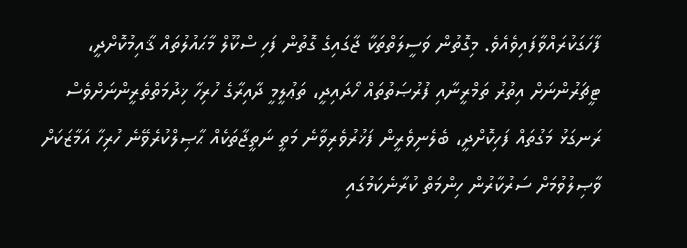ފާހަގަކުރައްވާފައިވެއެވެ. މިގޮތުން ވަސީލަތްތަކާ ޖާގައިގެ ގޮތުން ފަހި ސްކޫލް މާޙައުލުތައް ޤާއިމުކޮށްދީ، ޓީޗަރުންނަށް އިތުރު ތަމްރީނާއި ފުރުޞަތުތައް ހޯދައިދީ، ތަޢުލީމީ ދާއިރާގެ ހުރިހާ ޚިދުމަތްތެރީންނަށްވެސް ރަނގަޅު މަގުތައް ފަހިކޮށްދީ، ބެލެނިވެރީން ފަޚުރުވެރިވާނެ މަތީ ނަތީޖާތަކެއް ޙާޞިލްކުރެވޭނެ ހުރިހާ އަމާޒަކަށް ވާޞިލުވުމަށް ސަރުކާރުން ހިންމަތް ކުރާނެކަމުގައި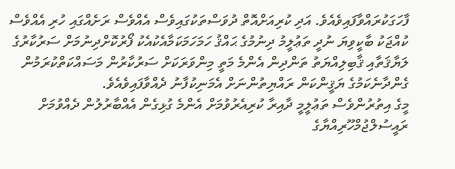ފާހަގަކުރައްވާފައިވެއެވެ. އަދި ކުރިއަށްއޮތް ދުވަސްތަކުގައިވެސް އެއްވެސް ރަށެއްގައި ހުރި އެއްވެސް ކުއްޖަކު ބާކީވިޔަ ނުދީ ތަޢުލީމު ދިނުމުގެ ޙައްޤު ހަމަހަމަކަމާއެކުއެކު ފޯރުކޮށްދިނުމަށް ސަރުކާރުގެ ލަޔާޤަތާއި ޤާބިލިއްޔަތު ތަންދިން އެންމެ މަތީ މިންވަރަކަށް ސަރުކާރުން މަސައްކަތްކުރަމުން ގެންދާނެކަމުގެ ޔަޤީންކަން ރައްޔިތުންނަށް އެމަނިކުފާނު ދެއްވާފައިވެއެވެ.
މީގެ އިތުރުންވެސް ތަޢުލީމީ ދާއިރާ ކުރިއެރުވުމަށް އެންމެ ގުޅިގެން އެއްބާރުލުން ދެއްވުމަށް ރައީސުލްޖުމްހޫރިއްޔާގެ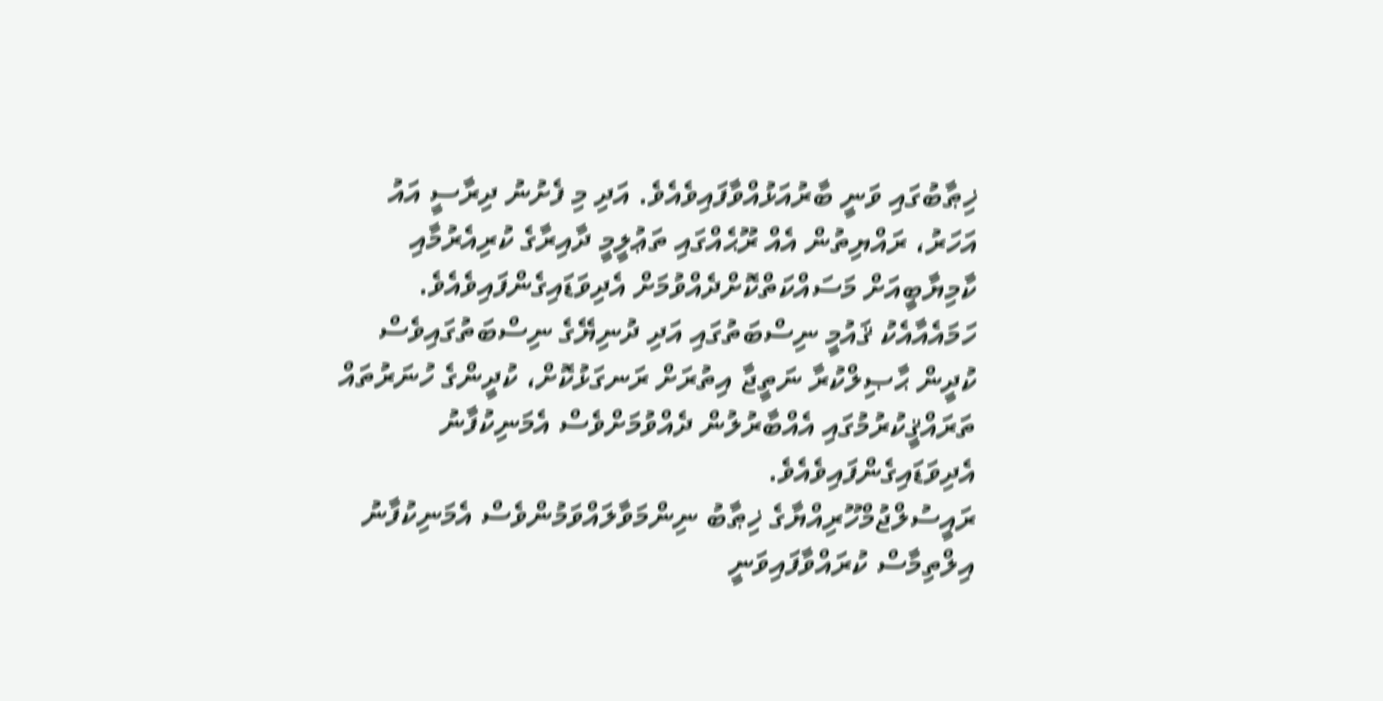ޚިޠާބުގައި ވަނީ ބާރުއަޅުއްވާފައިވެއެވެ. އަދި މި ފެށުނު ދިރާސީ އައު އަހަރު، ރައްޔިތުން އެއް ރޫޙެއްގައި ތަޢުލީމީ ދާއިރާގެ ކުރިއެރުމާއި ކާމިޔާބީއަށް މަސައްކަތްކޮށްދެއްވުމަށް އެދިވަޑައިގެންފައިވެއެވެ. ހަމައެއާއެކު ޤައުމީ ނިސްބަތުގައި އަދި ދުނިޔޭގެ ނިސްބަތުގައިވެސް ކުދީން ޙާޞިލްކުރާ ނަތީޖާ އިތުރަށް ރަނގަޅުކޮށް، ކުދީންގެ ހުނަރުތައް ތަރައްޤީކުރުމުގައި އެއްބާރުލުން ދެއްވުމަށްވެސް އެމަނިކުފާނު އެދިވަޑައިގެންފައިވެއެވެ.
ރައީސުލްޖުމްހޫރިއްޔާގެ ޚިޠާބު ނިންމަވާލައްވަމުންވެސް އެމަނިކުފާނު އިލްތިމާސް ކުރައްވާފައިވަނީ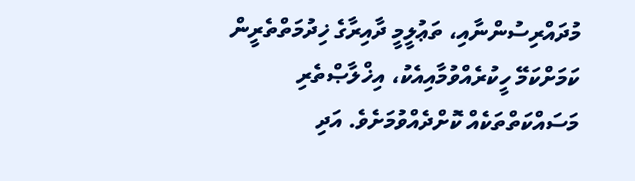މުދައްރިސުންނާއި، ތަޢުލީމީ ދާއިރާގެ ޚިދުމަތްތެރީން ކަމަށްކަމޭ ހީކުރެއްވުމާއިއެކު، އިޚްލާޞްތެރި މަސައްކަތްތަކެއް ކޮށްދެއްވުމަށެވެ. އަދި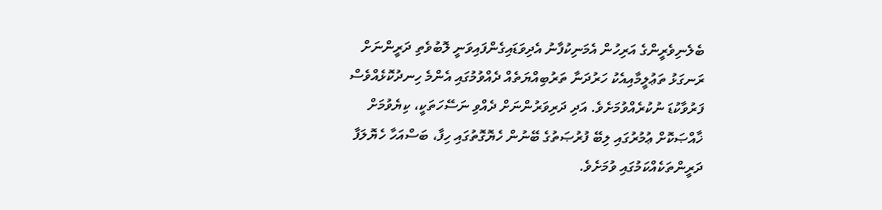ބެލެނިވެރީންގެ އަރިހުން އެމަނިކުފާނު އެދިވަޑައިގެންފައިވަނީ ލޮބުވެތި ދަރީންނަށް ރަނގަޅު ތަޢުލީމާއިއެކު ހަރުދަނާ ތަރުބިއްޔަތެއް ދެއްވުމުގައި އެންމެ ހިނދުކޮޅެއްވެސް ފަރުވާކުޑަ ނުކުރެއްވުމަށެވެ. އަދި ދަރިވަރުންނަށް ދެއްވި ނަސޭހަތަކީ، ކިޔެވުމަށް ޚާއްޞަކޮށް ޢުމުރުގައި ލިބޭ ފުރުޞަތުގެ ބޭނުން ހެޔޮގޮތުގައި ހިފާ، ބަސްއަހާ ހެޔޮލަފާ ދަރީންތަކެއްކަމުގައި ވުމަށެވެ.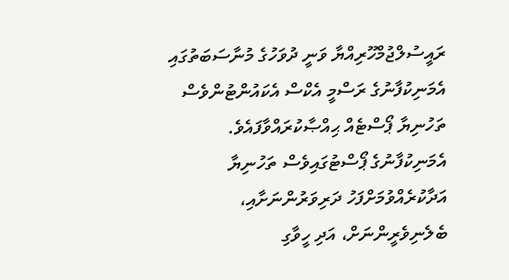ރައީސުލްޖުމްހޫރިއްޔާ ވަނީ ދުވަހުގެ މުނާސަބަތުގައި އެމަނިކުފާނުގެ ރަސްމީ އެކްސް އެކައުންޓުންވެސް ތަހުނިޔާ ޕޯސްޓެއް ޙިއްޞާކުރައްވާފައެވެ. އެމަނިކުފާނުގެ ޕޯސްޓުގައިވެސް ތަހުނިޔާ އަދާކުރެއްވުމަށްފަހު ދަރިވަރުންނަށާއި، ބެލެނިވެރީންނަށް، އަދި ހީވާގި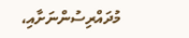މުދައްރިސުންނަށާއި،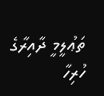ތަޢުލީމީ ދާއިރާގެ ހުރިހާ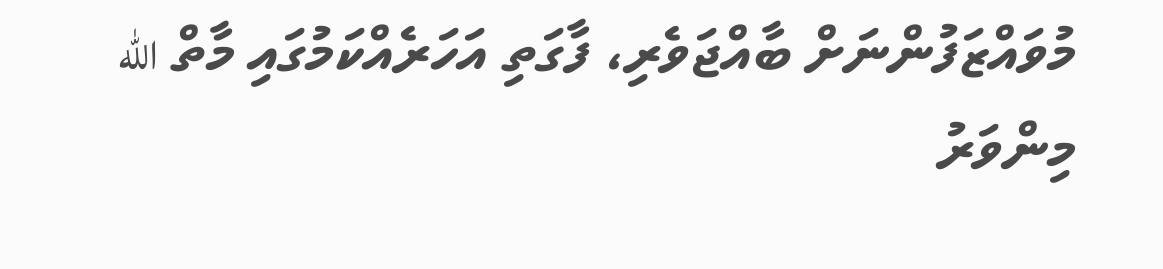މުވައްޒަފުންނަށް ބާއްޖަވެރި، ފާގަތި އަހަރެއްކަމުގައި މާތް الله މިންވަރު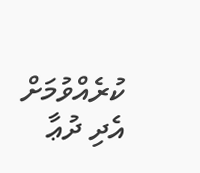ކުރެއްވުމަށް އެދި ދުޢާ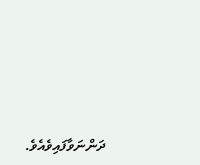ދަންނަވާފައިވެއެވެ.